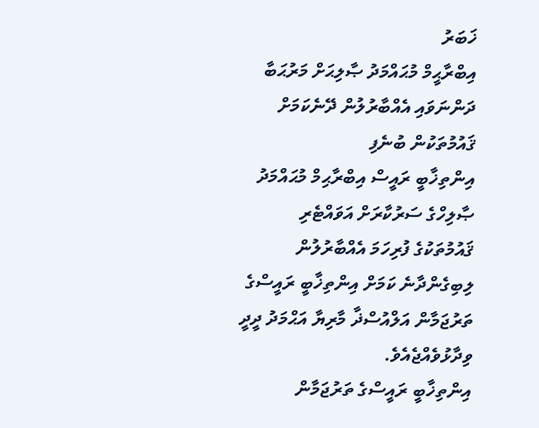ޚަބަރު
އިބްރާޙީމް މުޙައްމަދު ޞާލިޙަށް މަރުޙަބާ ދަންނަވައި އެއްބާރުލުން ދޭނެކަމަށް ޤައުމުތަކުން ބުނެފި
އިންތިޚާބީ ރައީސް އިބްރާޙިމް މުޙައްމަދު ޞާލިހްގެ ސަރުކާރަށް އަވައްޓެރި ޤައުމުތަކުގެ ފުރިހަމަ އެއްބާރުލުން ލިބިގެންދާނެ ކަމަށް އިންތިޚާބީ ރައީސްގެ ތަރުޖަމާން އަލްއުސްޛާ މާރިޔާ އަޙްމަދު ދީދީ ވިދާޅުވެއްޖެއެވެ.
އިންތިޚާބީ ރައީސްގެ ތަރުޖަމާން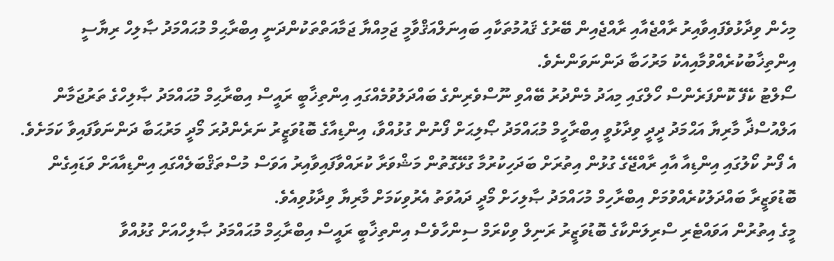މިހެން ވިދާޅުވެފައިވާއިރު ރާއްޖެއާއި ރާއްޖެއިން ބޭރުގެ ޤައުމުތަކާއި ބައިނަލްއަޤްވާމީ ޖަމިއްޔާ ޖަމާއަތްތަކުންދަނީ އިބްރާޙިމް މުޙައްމަދު ޞާލިހް ރިޔާސީ އިންތިޚާބުކުރެއްވުމާއިއެކު މަރުހަބާ ދަންނަވަންނެވެ.
ސޯލްޓު ކެފޭ ކޮންފަރެންސް ހޯލްގައި މިއަދު މެންދުރު ބޭއްވި ނޫސްވެރިންގެ ބައްދަލުވުމެއްގައި އިންތިޚާބީ ރައީސް އިބްރާޙިމް މުޙައްމަދު ޞާލިހްގެ ތަރުޖަމާން އަލްއުސްޛާ މާރިޔާ އަޙްމަދު ދީދީ ވިދާޅުވީ އިބްރާހީމް މުޙައްމަދު ޞޯލިޙަށް ފޯނުން ގުޅުއްވާ، އިންޑިއާގެ ބޮޑުވަޒީރު ނަރެންދުރަ މޯދީ މަރުޙަބާ ދަންނަވާފައިވާ ކަމަށެވެ. އެ ފޯނު ކޯލުގައި އިންޑިއާ އާއި ރާއްޖޭގެ ގުޅުން އިތުރަށް ބަދަހިކުރުމާ ގުޅޭގޮތުން މަޝްވަރާ ކުރައްވާފައިވާއިރު އަވަސް މުސްތަޤްބަލެއްގައި އިންޑިއާއަށް ވަޑައިގެން ބޮޑުވަޒީރާ ބައްދަލުކުރެއްވުމަށް އިބްރާހިމް މުހައްމަދު ޞާލިހަށް މޯދީ ދައުވަތު އެރުވިކަމަށް މާރިޔާ ވިދާޅުވިއެވެ.
މީގެ އިތުރުން އަވައްޓެރި ސްރިލަންކާގެ ބޮޑުވަޒީރު ރަނިލް ވިކްރަމް ސިންހާވެސް އިންތިޚާބީ ރައީސް އިބްރާޙިމް މުޙައްމަދު ޞާލިހްއަށް ގުޅުއްވާ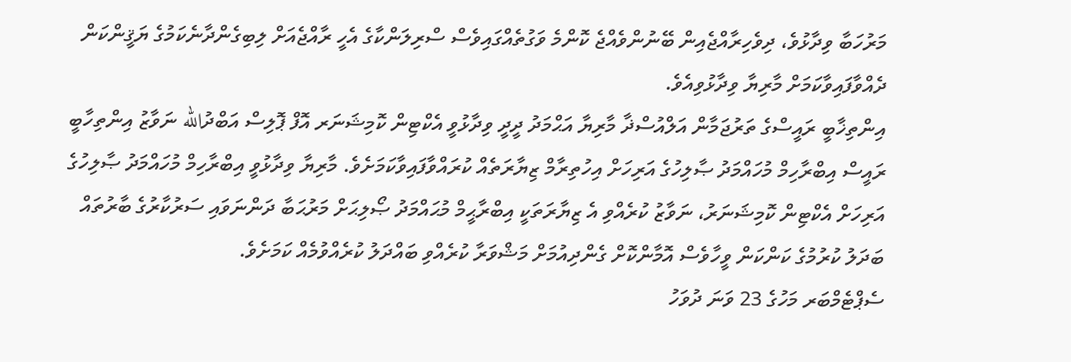މަރުހަބާ ވިދާޅުވެ، ދިވެހިރާއްޖެއިން ބޭނުންވެއްޖެ ކޮންމެ ވަގުތެއްގައިވެސް ސްރިލަންކާގެ އެހީ ރާއްޖެއަށް ލިބިގެންދާނެކަމުގެ ޔަޤީންކަން ދެއްވާފައިވާކަމަށް މާރިޔާ ވިދާޅުވިއެވެ.
އިންތިޚާބީ ރައީސްގެ ތަރުޖަމާން އަލްއުސްޛާ މާރިޔާ އަޙްމަދު ދީދީ ވިދާޅުވީ އެކްޓިން ކޮމިޝަނަރ އޮފް ޕޮލިސް އަބްދުالله ނަވާޒު އިންތިހާބީ ރައީސް އިބްރާހިމް މުހައްމަދު ޞާލިހުގެ އަރިހަށް އިހުތިރާމް ޒިޔާރަތެއް ކުރައްވާފައިވާކަމަށެވެ. މާރިޔާ ވިދާޅުވީ އިބްރާހިމް މުހައްމަދު ޞާލިހުގެ އަރިހަށް އެކްޓިން ކޮމިޝަނަރު، ނަވާޒު ކުރެއްވި އެ ޒިޔާރަތަކީ އިބްރާޙީމް މުޙައްމަދު ޞޯލިޙަށް މަރުޙަބާ ދަންނަވައި ސަރުކާރުގެ ބާރުތައް ބަދަލު ކުރުމުގެ ކަންކަން ވީހާވެސް އޮމާންކޮށް ގެންދިއުމަށް މަޝްވަރާ ކުރެއްވި ބައްދަލު ކުރެއްވުމެއް ކަމަށެވެ.
ސެޕްޓެމްބަރ މަހުގެ 23 ވަނަ ދުވަހު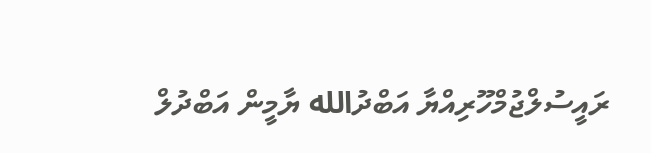ރައީސުލްޖުމްހޫރިއްޔާ އަބްދުالله ޔާމީން އަބްދުލް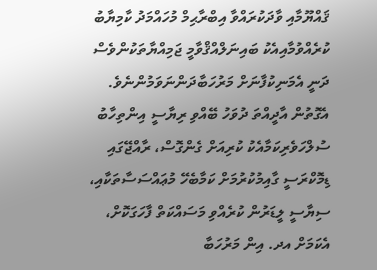ޤައްޔޫމާއި ވާދަކުރައްވާ އިބްރާޙިމް މުހައްމަދު ކާމިޔާބު ކުރެއްވުމާއިއެކު ބައިނަލްއްޤްވާމީ ޖަމިއްޔާތަކުންވެސް ދަނީ އެމަނިކުފާނަށް މަރުހަބާދަންނަވަމުންނެވެ.
އެގޮތުން އާދީއްތަ ދުވަހު ބޭއްވި ރިޔާސީ އިންތިހާބު ސުލްހަވެރިކަމާއެކު ކުރިއަށް ގެންގޮސް، ރާއްޖޭގައި ޑިމޮކްރަސީ ގާއިމުކުރުމަށް ކަމާބެހޭ މުޢައްސަސާތަކާއި، ސިޔާސީ ލީޑަރުން ކުރެއްވި މަސައްކަތް ފާހަގަކޮށް، އެކަމަށް އދ. އިން މަރުހަބާ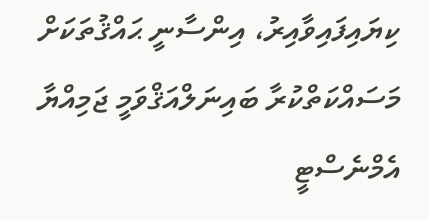ކިޔައިފައިވާއިރު، އިންސާނީ ޙައްޤުތަކަށް މަސައްކަތްކުރާ ބައިނަލްއަޤްވަމީ ޖަމިއްޔާ އެމްނެސްޓީ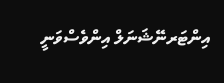އިންޓަރނޭޝަނަލް އިންވެސްވަނީ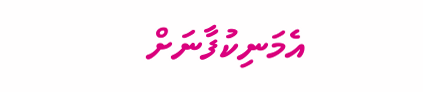އެމަނިކުފާނަށް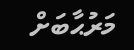މަރުޙާބަށް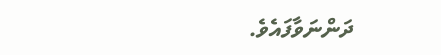ދަންނަވާފައެވެ.